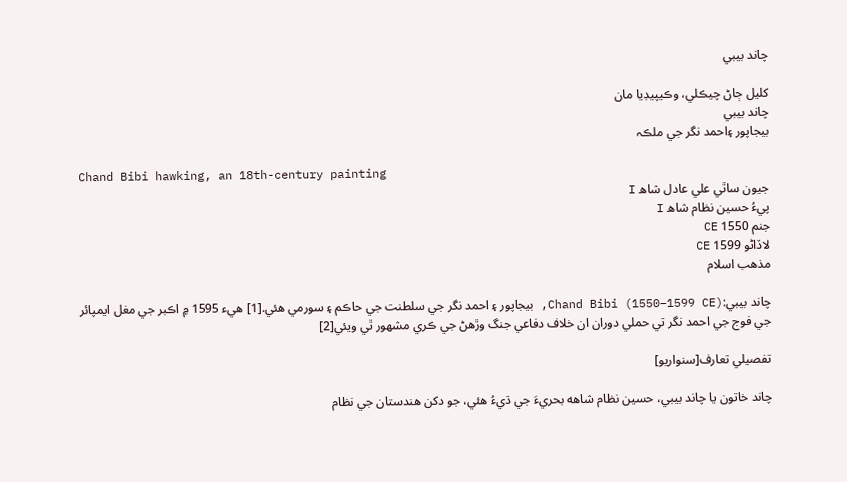چاند بيبي

کليل ڄاڻ چيڪلي، وڪيپيڊيا مان
چاند بيبي
بيجاپور ۽احمد نگر جي ملڪہ

Chand Bibi hawking, an 18th-century painting
جيون ساٿي علي عادل شاھ I
پيءُ حسين نظام شاھ I
جنم 1550 CE
لاڏاڻو 1599 CE
مذھب اسلام

چاند بيبي:Chand Bibi (1550–1599 CE), بيجاپور ۽ احمد نگر جي سلطنت جي حاڪم ۽ سورمي ھئي.[1] ھيء 1595 ۾ اڪبر جي مغل ايمپائر جي فوج جي احمد نگر تي حملي دوران ان خلاف دفاعي جنگ وڙھڻ جي ڪري مشھور ٿي ويئي[2]

تفصيلي تعارف[سنواريو]

چاند خاتون يا چاند بيبي، حسين نظام شاهه بحريءَ جي ڌيءُ هئي، جو دکن هندستان جي نظام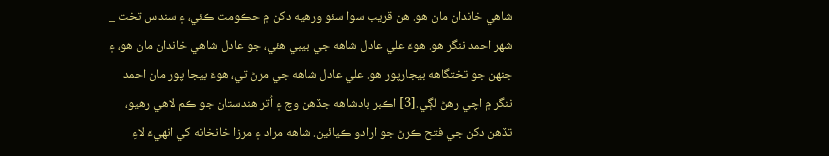شاهي خاندان مان هو. هن قريب سوا سئو ورهيه دکن ۾ حڪومت ڪئي، ۽ سندس تخت _ شهر احمد ننگر هو. هوءَ علي عادل شاهه جي بيبي هئي، جو عادل شاهي خاندان مان هو، ۽ جنهن جو تختگاهه بيجارپور هو. علي عادل شاهه جي مرڻ تي، هوءَ بيجا پور مان احمد ننگر ۾ اچي رهڻ لڳي.[3] اڪبر بادشاهه جڏهن وچ ۽ اُتر هندستان جو ڪم لاهي رهيو، تڏهن دکن جي فتح ڪرڻ جو ارادو ڪيائين. شاهه مراد ۽ مرزا خانخانه کي انهيءَ لاءِ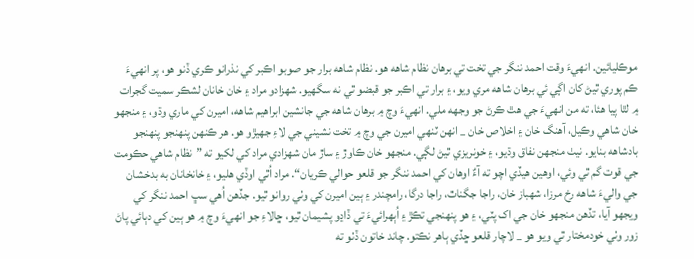موڪليائين. انهيءَ وقت احمد ننگر جي تخت تي برهان نظام شاهه هو. نظام شاهه برار جو صوبو اڪبر کي نذرانو ڪري ڏنو هو، پر انهيءَ ڪم پوري ٿيڻ کان اڳي ئي برهان شاهه مري ويو، ۽ برار تي اڪبر جو قبضو ٿي نه سگهيو. شهزادو مراد ۽ خان خانان لشڪر سميت گجرات ۾ لٿا پيا هئا، ته من انهيءَ جي هٿ ڪرڻ جو وجهه ملي. انهيءَ وچ ۾ برهان شاهه جي جانشين ابراهيم شاهه، اميرن کي ماري وڌو، ۽ منجهو خان شاهي وڪيل، آهنگ خان ۽ اخلاص خان _ انهن ٽنهي اميرن جي وچ ۾ تخت نشيني جي لاءِ جهيڙو هو. هر ڪنهن پنهنجو پنهنجو بادشاهه بنايو. نيٺ منجهن نفاق وڌيو، ۽ خونريزي ٿيڻ لڳي. منجهو خان ڪاوڙ ۽ ساڙ مان شهزادي مراد کي لکيو ته ”نظام شاهي حڪومت جي قوت گم ٿي وئي، اوهين هيڏي اچو ته آءٌ اوهان کي احمد ننگر جو قلعو حوالي ڪريان“. مراد اُٿي اوڏي هليو، ۽ خانخانان به بدخشان جي واليءَ شاهه رخ مرزا، شهباز خان، راجا جگناٿ، راجا درگا، رامچندر ۽ ٻين اميرن کي وٺي روانو ٿيو. جڏهن اُهي سڀ احمد ننگر کي ويجهو آيا، تڏهن منجهو خان جي اک پٽي، ۽ هو پنهنجي تڪڙ ۽ اُٻهرائيءَ تي ڏاڍو پشيمان ٿيو، ڇالاءِ جو انهيءَ وچ ۾ هو ٻين کي دٻائي پاڻ زور وٺي خودمختار ٿي ويو هو _ لاچار قلعو ڇڏي ٻاهر نڪتو. چاند خاتون ڏٺو ته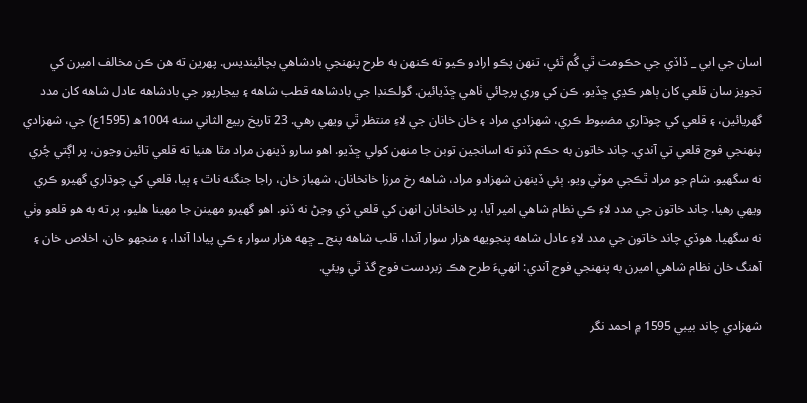اسان جي ابي _ ڏاڏي جي حڪومت ٿي گُم ٿئي، تنهن پڪو ارادو ڪيو ته ڪنهن به طرح پنهنجي بادشاهي بچائينديس. پهرين ته هن ڪن مخالف اميرن کي تجويز سان قلعي کان ٻاهر ڪڍي ڇڏيو. ڪن کي وري پرچائي ٺاهي ڇڏيائين. گولڪنڊا جي بادشاهه قطب شاهه ۽ بيجارپور جي بادشاهه عادل شاهه کان مدد گهريائين، ۽ قلعي کي چوڌاري مضبوط ڪري، شهزادي مراد ۽ خان خانان جي لاءِ منتظر ٿي ويهي رهي. 23 تاريخ ربيع الثاني سنه 1004ھ (1595ع) جي، شهزادي پنهنجي فوج قلعي تي آندي. چاند خاتون به حڪم ڏنو ته اسانجين توبن جا منهن کولي ڇڏيو. اهو سارو ڏينهن مراد مٿا هنيا ته قلعي تائين وڃون، پر اڳتي چُري نه سگهيو. شام جو مراد ٿڪجي موٽي ويو. ٻئي ڏينهن شهزادو مراد، شاهه رخ مرزا خانخانان، شهباز خان، راجا جنگنه ناٿ ۽ ٻيا، قلعي کي چوڌاري گهيرو ڪري ويهي رهيا. چاند خاتون جي مدد لاءِ ڪي نظام شاهي امير آيا، پر خانخانان انهن کي قلعي ڏي وڃڻ نه ڏنو. اهو گهيرو مهينن جا مهينا هليو، پر ته به هو قلعو وٺي نه سگهيا. هوڏي چاند خاتون جي مدد لاءِ عادل شاهه پنجويهه هزار سوار آندا، قلب شاهه پنج _ ڇهه هزار سوار ۽ ڪي پيادا آندا، ۽ منجهو خان، اخلاص خان ۽ آهنگ خان نظام شاهي اميرن به پنهنجي فوج آندي: انهيءَ طرح هڪ زبردست فوج گڏ ٿي ويئي.

شھزادي چاند بيبي 1595 ۾ احمد نگر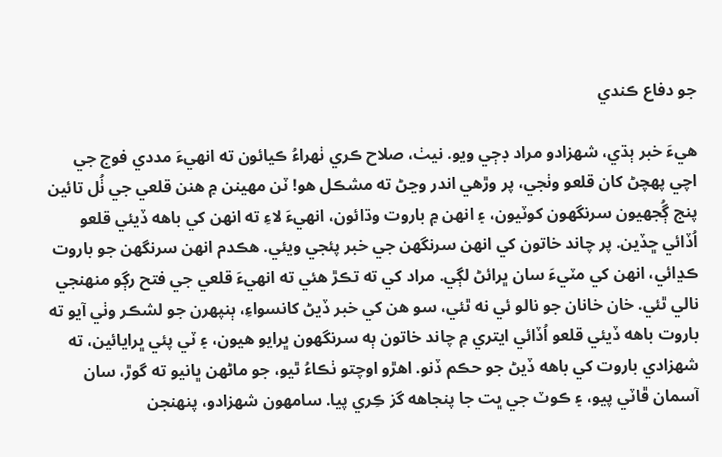جو دفاع ڪندي

هيءَ خبر ٻڌي، شهزادو مراد ڊڄي ويو. نيٺ، صلاح ڪري ٺهراءُ ڪيائون ته انهيءَ مددي فوج جي اچي پهچڻ کان قلعو وٺجي، پر وڙهي اندر وڃڻ ته مشڪل هو! ٽن مهينن ۾ هنن قلعي جي ٺُل تائين پنج ڳُجهيون سرنگهون کوٽيون، ۽ انهن ۾ باروت وڌائون، انهيءَ لاءِ ته انهن کي باهه ڏيئي قلعو اُڏائي ڇڏين. پر چاند خاتون کي انهن سرنگهن جي خبر پئجي ويئي. هڪدم انهن سرنگهن جو باروت ڪڍائي، انهن کي مٽيءَ سان ڀرائڻ لڳي. مراد کي ته تڪڙ هئي ته انهيءَ قلعي جي فتح رڳو منهنجي نالي ٿئي. خان خانان جو نالو ئي نه ٿئي، سو هن کي خبر ڏيڻ کانسواءِ، ٻنپهرن جو لشڪر وٺي آيو ته باروت باهه ڏيئي قلعو اُڏائي ايتري ۾ چاند خاتون ٻه سرنگهون ڀرايو هيون، ۽ ٽي پئي ڀرايائين، ته شهزادي باروت کي باهه ڏيڻ جو حڪم ڏنو. اهڙو اوچتو ٺڪاءُ ٿيو، جو ماڻهن ڀانيو ته گوڙ، سان آسمان ڦاٽي پيو، ۽ ڪوٽ جي ڀت جا پنجاهه گز ڪِري پيا. سامهون شهزادو، پنهنجن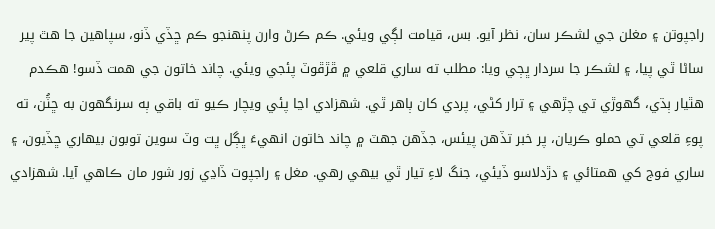راجپوتن ۽ مغلن جي لشڪر سان، نظر آيو. بس، قيامت لڳي ويئي. ڪم ڪرڻ وارن پنهنجو ڪم ڇڏي ڏنو، سپاهين جا هٿ پير ساڻا ٿي پيا، ۽ لشڪر جا سردار ڀڄي ويا: مطلب ته ساري قلعي ۾ ڦڙڦوٽ پئجي ويئي. چاند خاتون جي همت ڏسو! هڪدم هٿيار ٻڌي، گهوڙي تي چڙهي ۽ ترار کڻي، پردي کان ٻاهر ٿي. شهزادي اڃا پئي ويچار ڪيو ته باقي ٻه سرنگهون به ڇٽُن، ته پوءِ قلعي تي حملو ڪريان، پر خبر تڏهن پيئس، جڏهن جهٽ ۾ چاند خاتون انهيءَ ڀڳل ڀت وٽ سوين توبون بيهاري ڇڏيون، ۽ ساري فوج کي همتائي ۽ دڙدلاسو ڏيئي، جنگ لاءِ تيار ٿي بيهي رهي. مغل ۽ راجپوت ڏاڍي زور شور مان ڪاهي آيا. شهزادي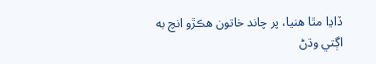ڏاڍا مٿا هنيا، پر چاند خاتون هڪڙو انچ به اڳتي وڌڻ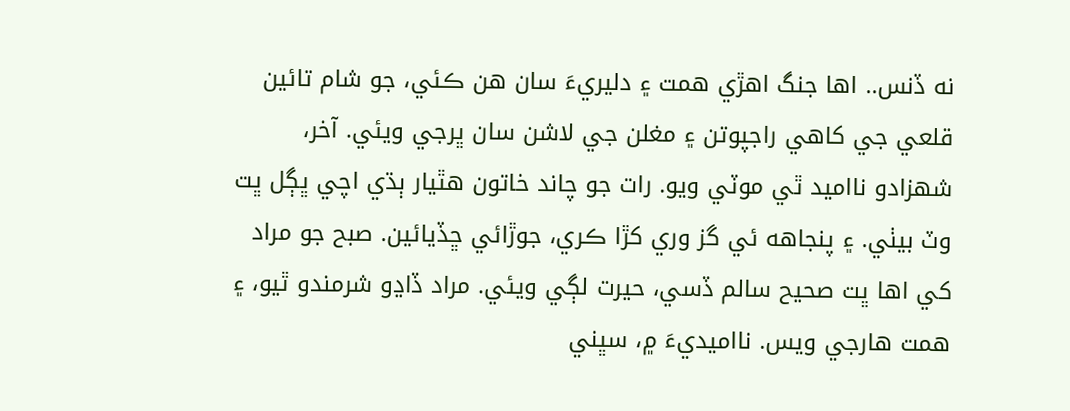نه ڏنس.. اها جنگ اهڙي همت ۽ دليريءَ سان هن ڪئي، جو شام تائين قلعي جي کاهي راجپوتن ۽ مغلن جي لاشن سان ڀرجي ويئي. آخر، شهزادو نااميد ٿي موٽي ويو. رات جو چاند خاتون هٿيار ٻڌي اچي ڀڳل ڀت وٽ بيٺي. ۽ پنجاهه ئي گز وري کڙا ڪري، جوڙائي ڇڏيائين. صبح جو مراد کي اها ڀت صحيح سالم ڏسي، حيرت لڳي ويئي. مراد ڏاڍو شرمندو ٿيو، ۽ همت هارجي ويس. نااميديءَ ۾، سڀني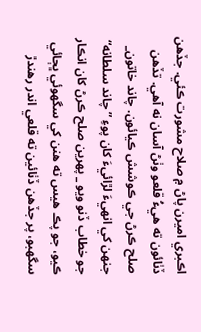اڪبري اميرن پاڻ ۾ صلاح مشورت ڪئي. جڏهن ڏٺائون ته هيءُ قلعو وٺڻ آسان نه آهي. تڏهن صلح ڪرڻ جي ڪوشش ڪيائون. چاند خاتون_ جنهن کي انهيءَ لڙائيءَ کان پوءِ ”چاند سلطانه“ جو خطاب ڏنو ويو _ پهرين صلح ڪرڻ کان انڪار ڪيو، جو پڪ هيس ته هنن کي سگهوئي ڀڄائي سگهبو، پر جڏهن ڏٺائين ته قلعي اندر رهندڙ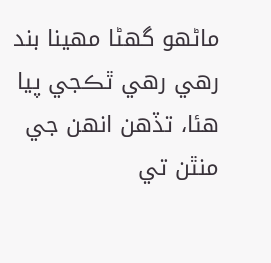ماڻهو گهڻا مهينا بند رهي رهي ٿڪجي پيا هئا، تڏهن انهن جي منٿن تي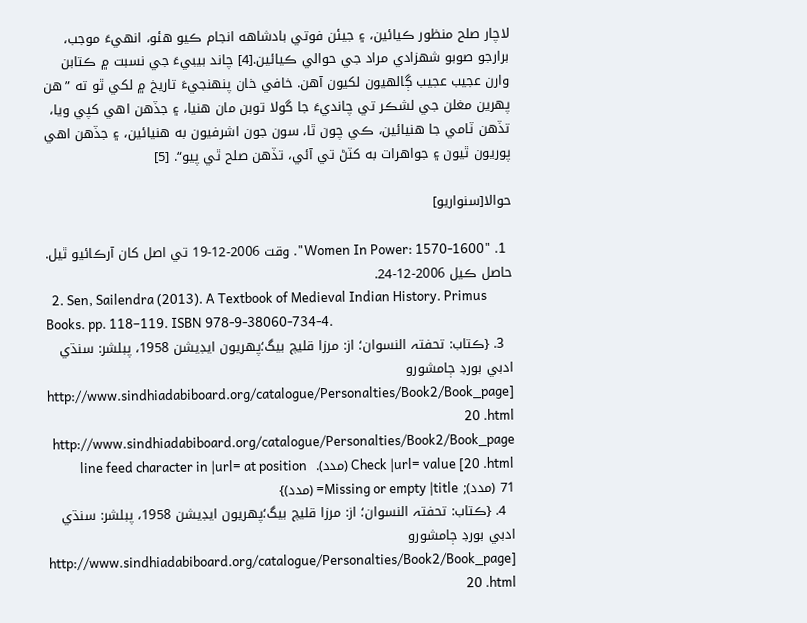لاچار صلح منظور ڪيائين، ۽ جيئن فوتي بادشاهه انجام ڪيو هئو، انهيءَ موجب، برارجو صوبو شهزادي مراد جي حوالي ڪيائين.[4] چاند بيبيءَ جي نسبت ۾ ڪتابن وارن عجيب عجيب ڳالهيون لکيون آهن. خافي خان پنهنجيءَ تاريخ ۾ لکي ٿو ته ”هن پهرين مغلن جي لشڪر تي چانديءَ جا گولا توبن مان هنيا، ۽ جڏهن اهي کپي ويا، تڏهن ٽامي جا هنيائين، ڪي چون ٿا، سون جون اشرفيون به هنيائين، ۽ جڏهن اهي پوريون ٿيون ۽ جواهرات به کٽڻ تي آئي، تڏهن صلح ٿي پيو“. [5]

حوالا[سنواريو]

  1. "Women In Power: 1570-1600". وقت 2006-12-19 تي اصل کان آرڪائيو ٿيل. حاصل ڪيل 2006-12-24.
  2. Sen, Sailendra (2013). A Textbook of Medieval Indian History. Primus Books. pp. 118–119. ISBN 978-9-38060-734-4.
  3. {ڪتاب: تحفتہ النسوان؛ از: مرزا قليچ بيگ؛پھريون ايڊيشن 1958، پبلشر: سنڌي ادبي بورڊ ڄامشورو [http://www.sindhiadabiboard.org/catalogue/Personalties/Book2/Book_page 20 .html http://www.sindhiadabiboard.org/catalogue/Personalties/Book2/Book_page 20 .html] Check |url= value (مدد).  line feed character in |url= at position 71 (مدد); Missing or empty |title= (مدد)}
  4. {ڪتاب: تحفتہ النسوان؛ از: مرزا قليچ بيگ؛پھريون ايڊيشن 1958، پبلشر: سنڌي ادبي بورڊ ڄامشورو [http://www.sindhiadabiboard.org/catalogue/Personalties/Book2/Book_page 20 .html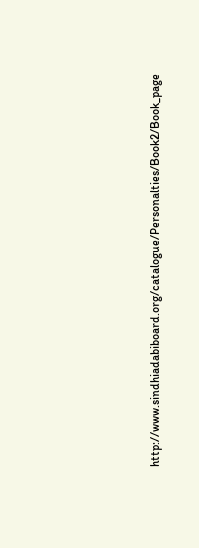http://www.sindhiadabiboard.org/catalogue/Personalties/Book2/Book_page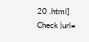20 .html] Check |url=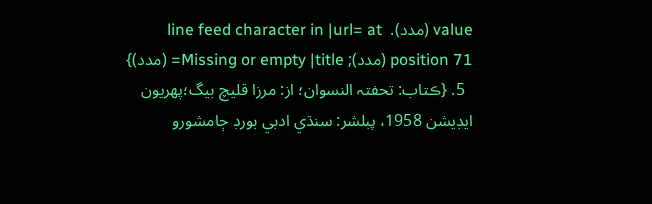value (مدد).  line feed character in |url= at position 71 (مدد); Missing or empty |title= (مدد)}
  5. {ڪتاب: تحفتہ النسوان؛ از: مرزا قليچ بيگ؛پھريون ايڊيشن 1958، پبلشر: سنڌي ادبي بورڊ ڄامشورو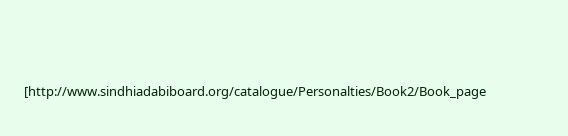[http://www.sindhiadabiboard.org/catalogue/Personalties/Book2/Book_page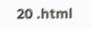20 .html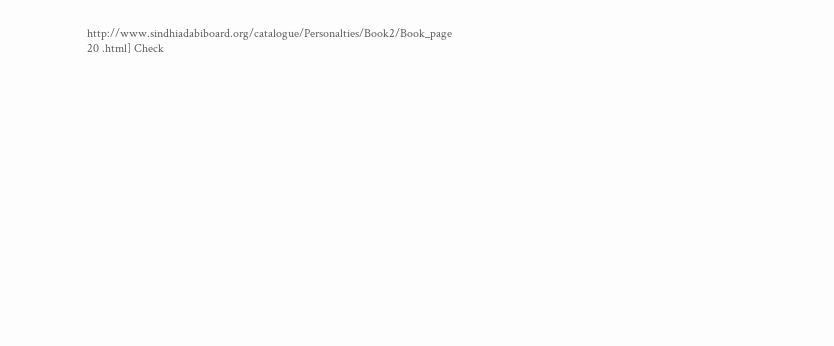http://www.sindhiadabiboard.org/catalogue/Personalties/Book2/Book_page 20 .html] Check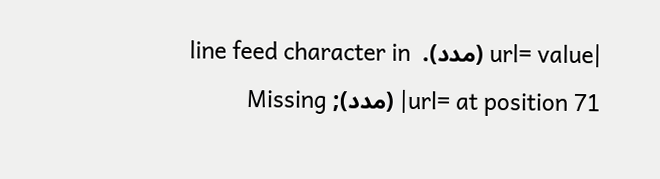|url= value (مدد).  line feed character in |url= at position 71 (مدد); Missing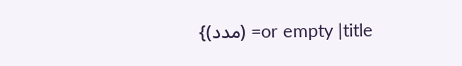or empty |title= (مدد)}